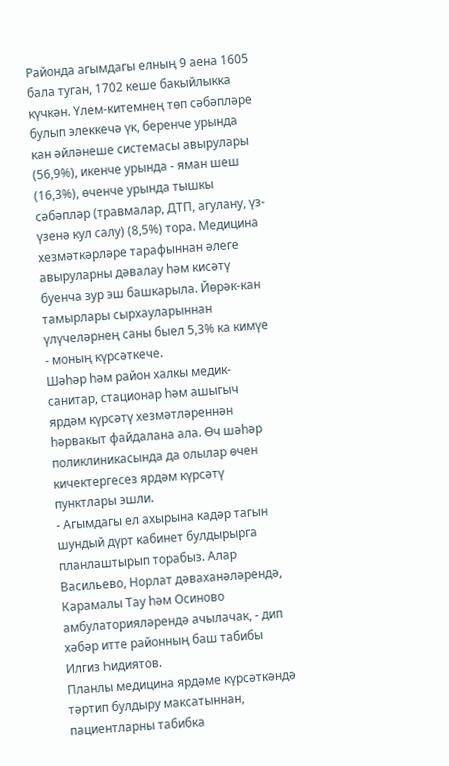Районда агымдагы елның 9 аена 1605 бала туган, 1702 кеше бакыйлыкка күчкән. Үлем-китемнең төп сәбәпләре булып элеккечә үк, беренче урында кан әйләнеше системасы авырулары (56,9%), икенче урында - яман шеш (16,3%), өченче урында тышкы сәбәпләр (травмалар, ДТП, агулану, үз-үзенә кул салу) (8,5%) тора. Медицина хезмәткәрләре тарафыннан әлеге авыруларны дәвалау һәм кисәтү буенча зур эш башкарыла. Йөрәк-кан тамырлары сырхауларыннан үлүчеләрнең саны быел 5,3% ка кимүе - моның күрсәткече.
Шәһәр һәм район халкы медик-санитар, стационар һәм ашыгыч ярдәм күрсәтү хезмәтләреннән һәрвакыт файдалана ала. Өч шәһәр поликлиникасында да олылар өчен кичектергесез ярдәм күрсәтү пунктлары эшли.
- Агымдагы ел ахырына кадәр тагын шундый дүрт кабинет булдырырга планлаштырып торабыз. Алар Васильево, Норлат дәваханәләрендә, Карамалы Тау һәм Осиново амбулаторияләрендә ачылачак, - дип хәбәр итте районның баш табибы Илгиз Һидиятов.
Планлы медицина ярдәме күрсәткәндә тәртип булдыру максатыннан, пациентларны табибка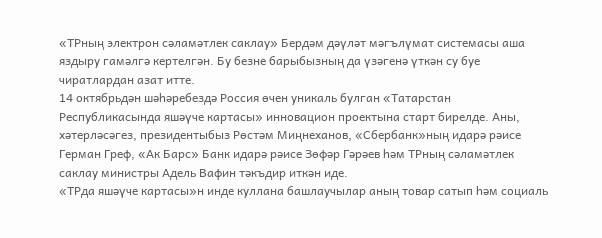«ТРның электрон сәламәтлек саклау» Бердәм дәүләт мәгълүмат системасы аша яздыру гамәлгә кертелгән. Бу безне барыбызның да үзәгенә үткән су буе чиратлардан азат итте.
14 октябрьдән шәһәребездә Россия өчен уникаль булган «Татарстан Республикасында яшәүче картасы» инновацион проектына старт бирелде. Аны, хәтерләсәгез, президентыбыз Рөстәм Миңнеханов, «Сбербанк»ның идарә рәисе Герман Греф, «Ак Барс» Банк идарә рәисе Зөфәр Гәрәев һәм ТРның сәламәтлек саклау министры Адель Вафин тәкъдир иткән иде.
«ТРда яшәүче картасы»н инде куллана башлаучылар аның товар сатып һәм социаль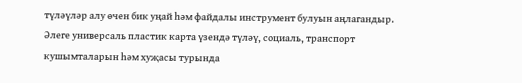түләүләр алу өчен бик уңай һәм файдалы инструмент булуын аңлагандыр. Әлеге универсаль пластик карта үзендә түләү, социаль, транспорт кушымталарын һәм хуҗасы турында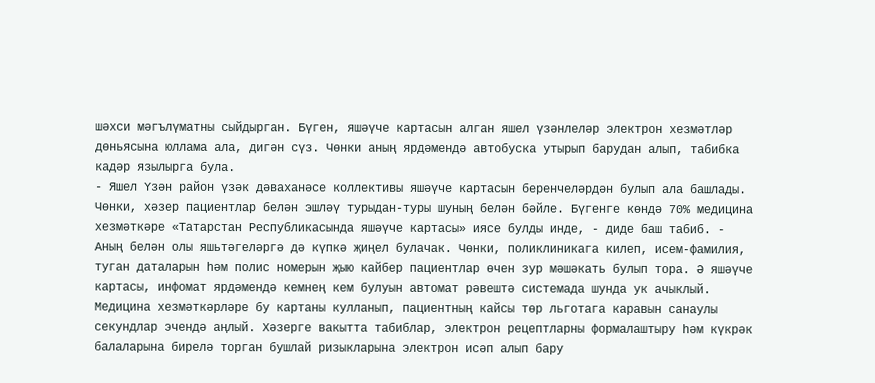шәхси мәгълүматны сыйдырган. Бүген, яшәүче картасын алган яшел үзәнлеләр электрон хезмәтләр дөньясына юллама ала, дигән сүз. Чөнки аның ярдәмендә автобуска утырып барудан алып, табибка кадәр язылырга була.
- Яшел Үзән район үзәк дәваханәсе коллективы яшәүче картасын беренчеләрдән булып ала башлады. Чөнки, хәзер пациентлар белән эшләү турыдан-туры шуның белән бәйле. Бүгенге көндә 70% медицина хезмәткәре «Татарстан Республикасында яшәүче картасы» иясе булды инде, - диде баш табиб. - Аның белән олы яшьтәгеләргә дә күпкә җиңел булачак. Чөнки, поликлиникага килеп, исем-фамилия, туган даталарын һәм полис номерын җыю кайбер пациентлар өчен зур мәшәкать булып тора. Ә яшәүче картасы, инфомат ярдәмендә кемнең кем булуын автомат рәвештә системада шунда ук ачыклый. Медицина хезмәткәрләре бу картаны кулланып, пациентның кайсы төр льготага каравын санаулы секундлар эчендә аңлый. Хәзерге вакытта табиблар, электрон рецептларны формалаштыру һәм күкрәк балаларына бирелә торган бушлай ризыкларына электрон исәп алып бару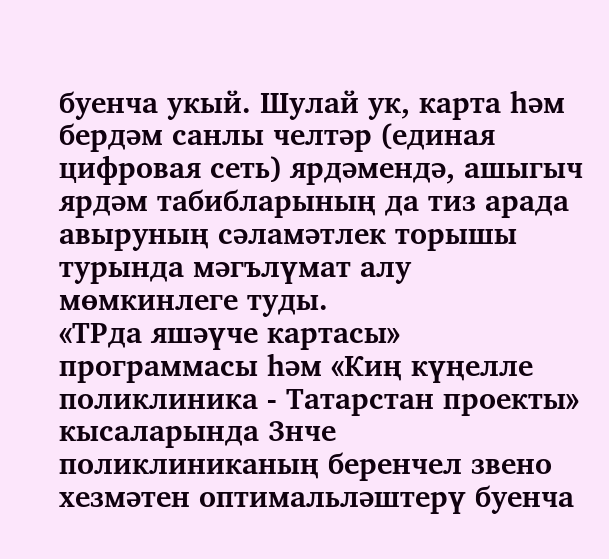буенча укый. Шулай ук, карта һәм бердәм санлы челтәр (единая цифровая сеть) ярдәмендә, ашыгыч ярдәм табибларының да тиз арада авыруның сәламәтлек торышы турында мәгълүмат алу мөмкинлеге туды.
«ТРда яшәүче картасы» программасы һәм «Киң күңелле поликлиника - Татарстан проекты» кысаларында 3нче поликлиниканың беренчел звено хезмәтен оптимальләштерү буенча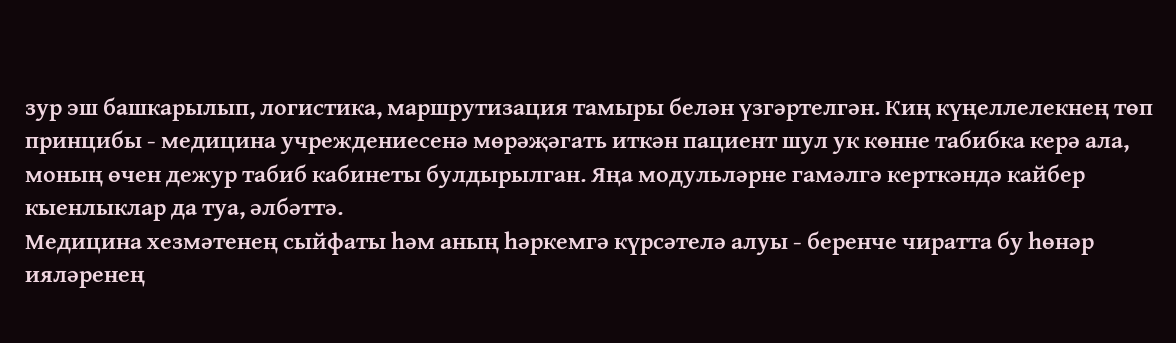зур эш башкарылып, логистика, маршрутизация тамыры белән үзгәртелгән. Киң күңеллелекнең төп принцибы - медицина учреждениесенә мөрәҗәгать иткән пациент шул ук көнне табибка керә ала, моның өчен дежур табиб кабинеты булдырылган. Яңа модульләрне гамәлгә керткәндә кайбер кыенлыклар да туа, әлбәттә.
Медицина хезмәтенең сыйфаты һәм аның һәркемгә күрсәтелә алуы - беренче чиратта бу һөнәр ияләренең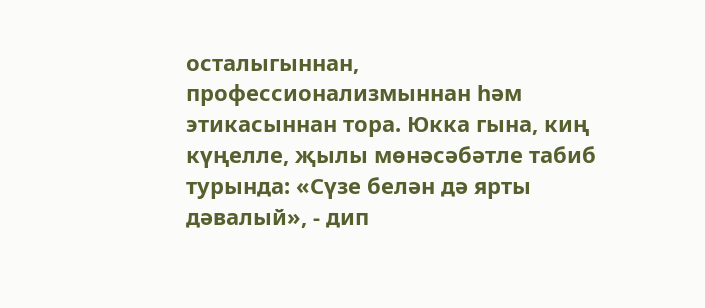осталыгыннан, профессионализмыннан һәм этикасыннан тора. Юкка гына, киң күңелле, җылы мөнәсәбәтле табиб турында: «Сүзе белән дә ярты дәвалый», - дип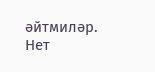әйтмиләр.
Нет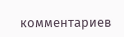комментариев